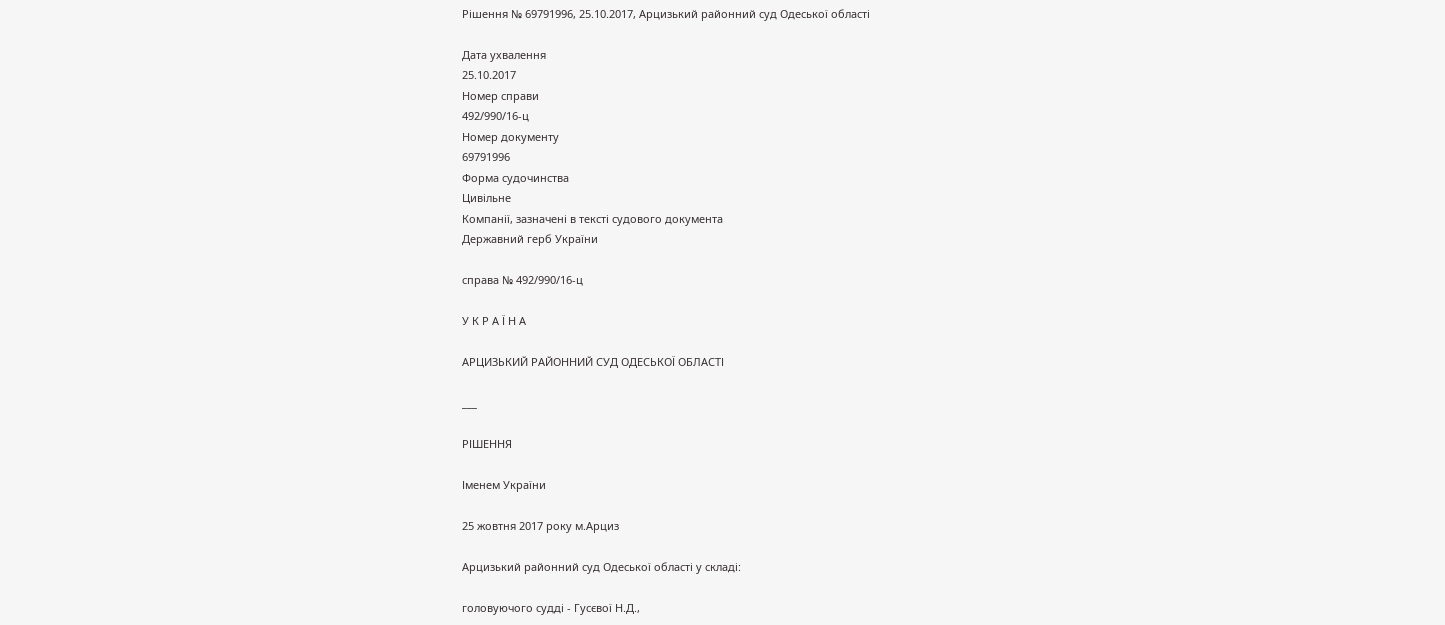Рішення № 69791996, 25.10.2017, Арцизький районний суд Одеської області

Дата ухвалення
25.10.2017
Номер справи
492/990/16-ц
Номер документу
69791996
Форма судочинства
Цивільне
Компанії, зазначені в тексті судового документа
Державний герб України

справа № 492/990/16-ц

У К Р А Ї Н А

АРЦИЗЬКИЙ РАЙОННИЙ СУД ОДЕСЬКОЇ ОБЛАСТІ

___

РІШЕННЯ

Іменем України

25 жовтня 2017 року м.Арциз

Арцизький районний суд Одеської області у складі:

головуючого судді - Гусєвої Н.Д.,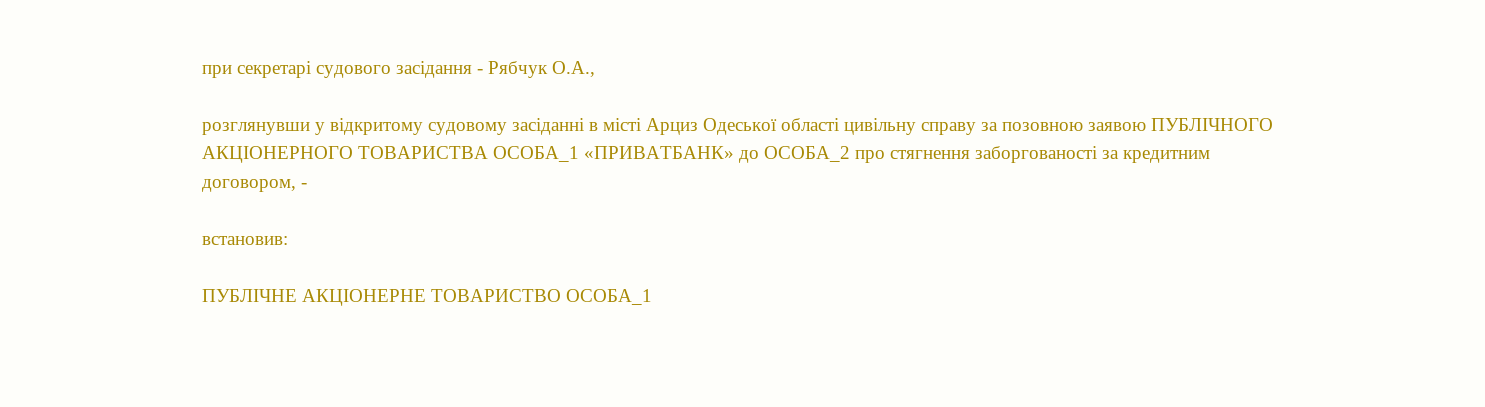при секретарі судового засідання - Рябчук О.А.,

розглянувши у відкритому судовому засіданні в місті Арциз Одеської області цивільну справу за позовною заявою ПУБЛІЧНОГО АКЦІОНЕРНОГО ТОВАРИСТВА ОСОБА_1 «ПРИВАТБАНК» до ОСОБА_2 про стягнення заборгованості за кредитним договором, -

встановив:

ПУБЛІЧНЕ АКЦІОНЕРНЕ ТОВАРИСТВО ОСОБА_1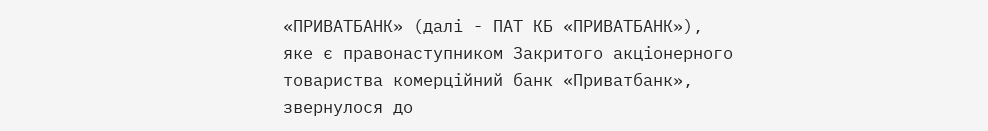«ПРИВАТБАНК» (далі - ПАТ КБ «ПРИВАТБАНК»), яке є правонаступником Закритого акціонерного товариства комерційний банк «Приватбанк», звернулося до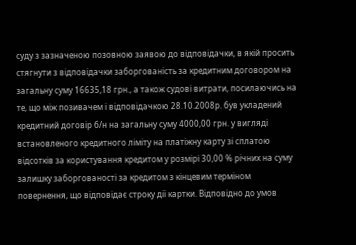суду з зазначеною позовною заявою до відповідачки, в якій просить стягнути з відповідачки заборгованість за кредитним договором на загальну суму 16635,18 грн., а також судові витрати, посилаючись на те, що між позивачем і відповідачкою 28.10.2008р. був укладений кредитний договір б/н на загальну суму 4000,00 грн. у вигляді встановленого кредитного ліміту на платіжну карту зі сплатою відсотків за користування кредитом у розмірі 30,00 % річних на суму залишку заборгованості за кредитом з кінцевим терміном повернення, що відповідає строку дії картки. Відповідно до умов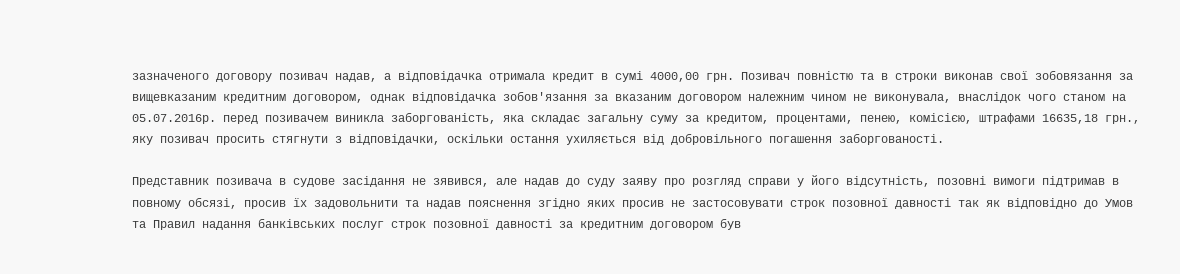зазначеного договору позивач надав, а відповідачка отримала кредит в сумі 4000,00 грн. Позивач повністю та в строки виконав свої зобовязання за вищевказаним кредитним договором, однак відповідачка зобов'язання за вказаним договором належним чином не виконувала, внаслідок чого станом на 05.07.2016р. перед позивачем виникла заборгованість, яка складає загальну суму за кредитом, процентами, пенею, комісією, штрафами 16635,18 грн., яку позивач просить стягнути з відповідачки, оскільки остання ухиляється від добровільного погашення заборгованості.

Представник позивача в судове засідання не зявився, але надав до суду заяву про розгляд справи у його відсутність, позовні вимоги підтримав в повному обсязі, просив їх задовольнити та надав пояснення згідно яких просив не застосовувати строк позовної давності так як відповідно до Умов та Правил надання банківських послуг строк позовної давності за кредитним договором був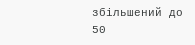збільшений до 50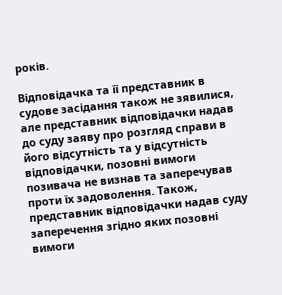років.

Відповідачка та її представник в судове засідання також не зявилися, але представник відповідачки надав до суду заяву про розгляд справи в його відсутність та у відсутність відповідачки, позовні вимоги позивача не визнав та заперечував проти їх задоволення. Також, представник відповідачки надав суду заперечення згідно яких позовні вимоги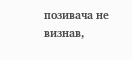позивача не визнав,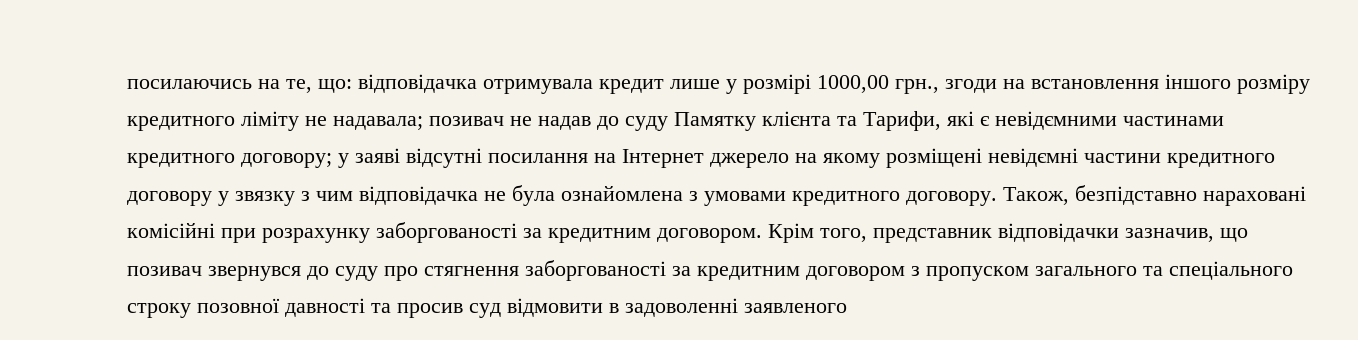посилаючись на те, що: відповідачка отримувала кредит лише у розмірі 1000,00 грн., згоди на встановлення іншого розміру кредитного ліміту не надавала; позивач не надав до суду Памятку клієнта та Тарифи, які є невідємними частинами кредитного договору; у заяві відсутні посилання на Інтернет джерело на якому розміщені невідємні частини кредитного договору у звязку з чим відповідачка не була ознайомлена з умовами кредитного договору. Також, безпідставно нараховані комісійні при розрахунку заборгованості за кредитним договором. Крім того, представник відповідачки зазначив, що позивач звернувся до суду про стягнення заборгованості за кредитним договором з пропуском загального та спеціального строку позовної давності та просив суд відмовити в задоволенні заявленого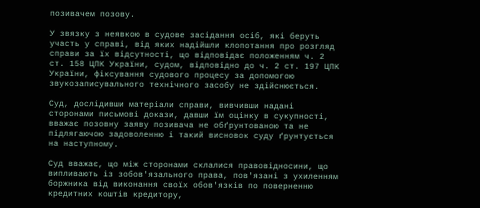позивачем позову.

У звязку з неявкою в судове засідання осіб, які беруть участь у справі, від яких надійшли клопотання про розгляд справи за їх відсутності, що відповідає положенням ч. 2 ст. 158 ЦПК України, судом, відповідно до ч. 2 ст. 197 ЦПК України, фіксування судового процесу за допомогою звукозаписувального технічного засобу не здійснюється.

Суд, дослідивши матеріали справи, вивчивши надані сторонами письмові докази, давши їм оцінку в сукупності, вважає позовну заяву позивача не обґрунтованою та не підлягаючою задоволенню і такий висновок суду ґрунтується на наступному.

Суд вважає, що між сторонами склалися правовідносини, що випливають із зобов'язального права, пов'язані з ухиленням боржника від виконання своїх обов'язків по поверненню кредитних коштів кредитору,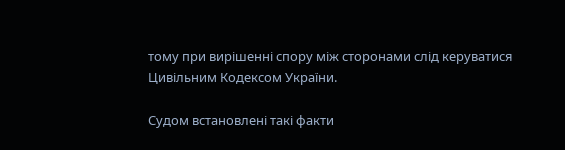тому при вирішенні спору між сторонами слід керуватися Цивільним Кодексом України.

Судом встановлені такі факти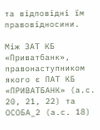та відповідні їм правовідносини.

Між ЗАТ КБ «Приватбанк», правонаступником якого є ПАТ КБ «ПРИВАТБАНК» (а.с. 20, 21, 22) та ОСОБА_2 (а.с. 18)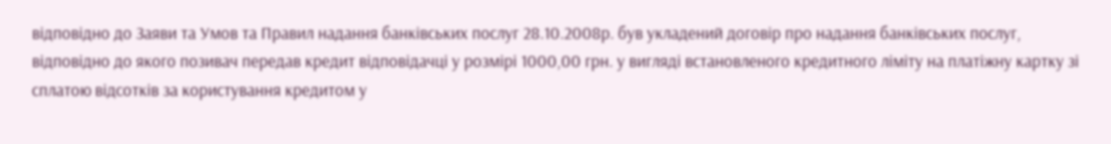відповідно до Заяви та Умов та Правил надання банківських послуг 28.10.2008р. був укладений договір про надання банківських послуг, відповідно до якого позивач передав кредит відповідачці у розмірі 1000,00 грн. у вигляді встановленого кредитного ліміту на платіжну картку зі сплатою відсотків за користування кредитом у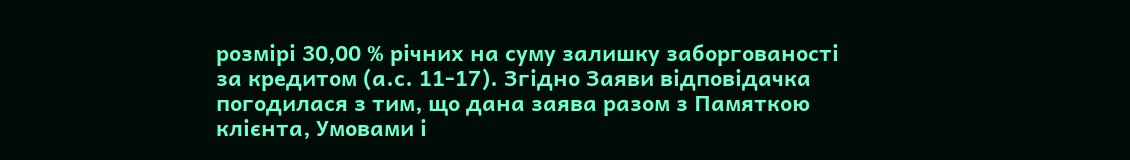розмірі 30,00 % річних на суму залишку заборгованості за кредитом (а.с. 11-17). Згідно Заяви відповідачка погодилася з тим, що дана заява разом з Памяткою клієнта, Умовами і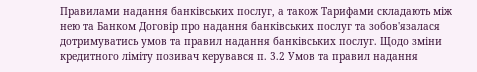Правилами надання банківських послуг, а також Тарифами складають між нею та Банком Договір про надання банківських послуг та зобов'язалася дотримуватись умов та правил надання банківських послуг. Щодо зміни кредитного ліміту позивач керувався п. 3.2 Умов та правил надання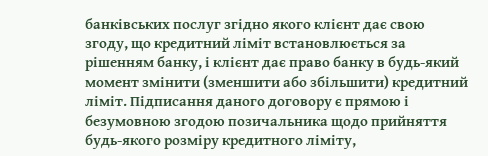банківських послуг згідно якого клієнт дає свою згоду, що кредитний ліміт встановлюється за рішенням банку, і клієнт дає право банку в будь-який момент змінити (зменшити або збільшити) кредитний ліміт. Підписання даного договору є прямою і безумовною згодою позичальника щодо прийняття будь-якого розміру кредитного ліміту,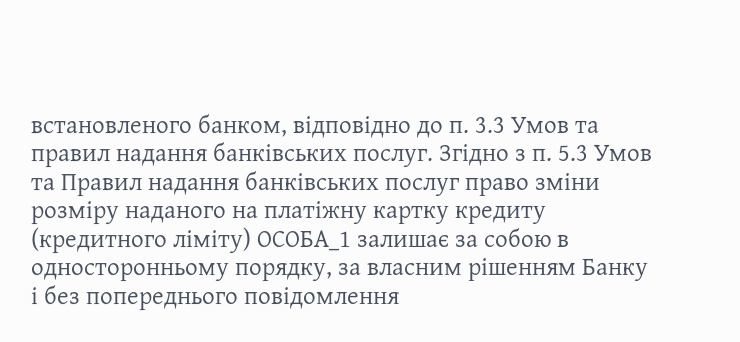встановленого банком, відповідно до п. 3.3 Умов та правил надання банківських послуг. Згідно з п. 5.3 Умов та Правил надання банківських послуг право зміни розміру наданого на платіжну картку кредиту (кредитного ліміту) ОСОБА_1 залишає за собою в односторонньому порядку, за власним рішенням Банку і без попереднього повідомлення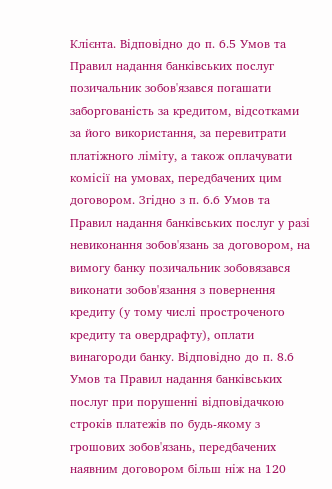Клієнта. Відповідно до п. 6.5 Умов та Правил надання банківських послуг позичальник зобов'язався погашати заборгованість за кредитом, відсотками за його використання, за перевитрати платіжного ліміту, а також оплачувати комісії на умовах, передбачених цим договором. Згідно з п. 6.6 Умов та Правил надання банківських послуг у разі невиконання зобов'язань за договором, на вимогу банку позичальник зобовязався виконати зобов'язання з повернення кредиту (у тому числі простроченого кредиту та овердрафту), оплати винагороди банку. Відповідно до п. 8.6 Умов та Правил надання банківських послуг при порушенні відповідачкою строків платежів по будь-якому з грошових зобов'язань, передбачених наявним договором більш ніж на 120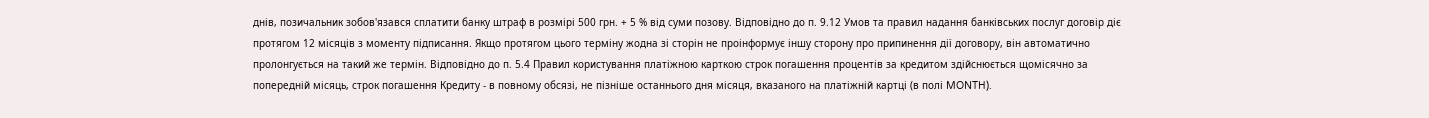днів, позичальник зобов'язався сплатити банку штраф в розмірі 500 грн. + 5 % від суми позову. Відповідно до п. 9.12 Умов та правил надання банківських послуг договір діє протягом 12 місяців з моменту підписання. Якщо протягом цього терміну жодна зі сторін не проінформує іншу сторону про припинення дії договору, він автоматично пролонгується на такий же термін. Відповідно до п. 5.4 Правил користування платіжною карткою строк погашення процентів за кредитом здійснюється щомісячно за попередній місяць, строк погашення Кредиту - в повному обсязі, не пізніше останнього дня місяця, вказаного на платіжній картці (в полі MONTH).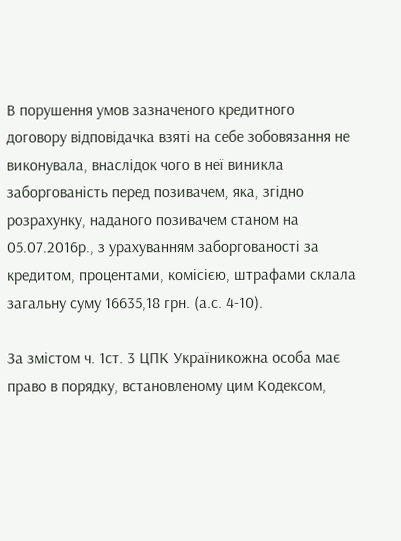В порушення умов зазначеного кредитного договору відповідачка взяті на себе зобовязання не виконувала, внаслідок чого в неї виникла заборгованість перед позивачем, яка, згідно розрахунку, наданого позивачем станом на 05.07.2016р., з урахуванням заборгованості за кредитом, процентами, комісією, штрафами склала загальну суму 16635,18 грн. (а.с. 4-10).

За змістом ч. 1ст. 3 ЦПК Україникожна особа має право в порядку, встановленому цим Кодексом,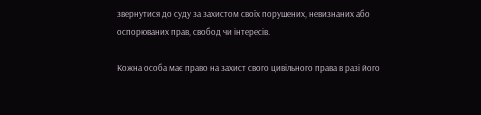звернутися до суду за захистом своїх порушених, невизнаних або оспорюваних прав, свобод чи інтересів.

Кожна особа має право на захист свого цивільного права в разі його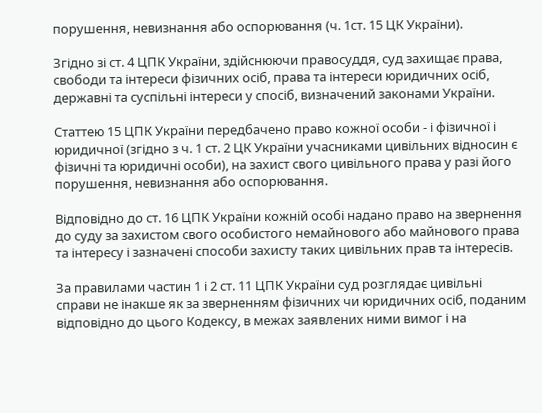порушення, невизнання або оспорювання (ч. 1ст. 15 ЦК України).

Згідно зі ст. 4 ЦПК України, здійснюючи правосуддя, суд захищає права, свободи та інтереси фізичних осіб, права та інтереси юридичних осіб, державні та суспільні інтереси у спосіб, визначений законами України.

Статтею 15 ЦПК України передбачено право кожної особи - і фізичної і юридичної (згідно з ч. 1 ст. 2 ЦК України учасниками цивільних відносин є фізичні та юридичні особи), на захист свого цивільного права у разі його порушення, невизнання або оспорювання.

Відповідно до ст. 16 ЦПК України кожній особі надано право на звернення до суду за захистом свого особистого немайнового або майнового права та інтересу і зазначені способи захисту таких цивільних прав та інтересів.

За правилами частин 1 і 2 ст. 11 ЦПК України суд розглядає цивільні справи не інакше як за зверненням фізичних чи юридичних осіб, поданим відповідно до цього Кодексу, в межах заявлених ними вимог і на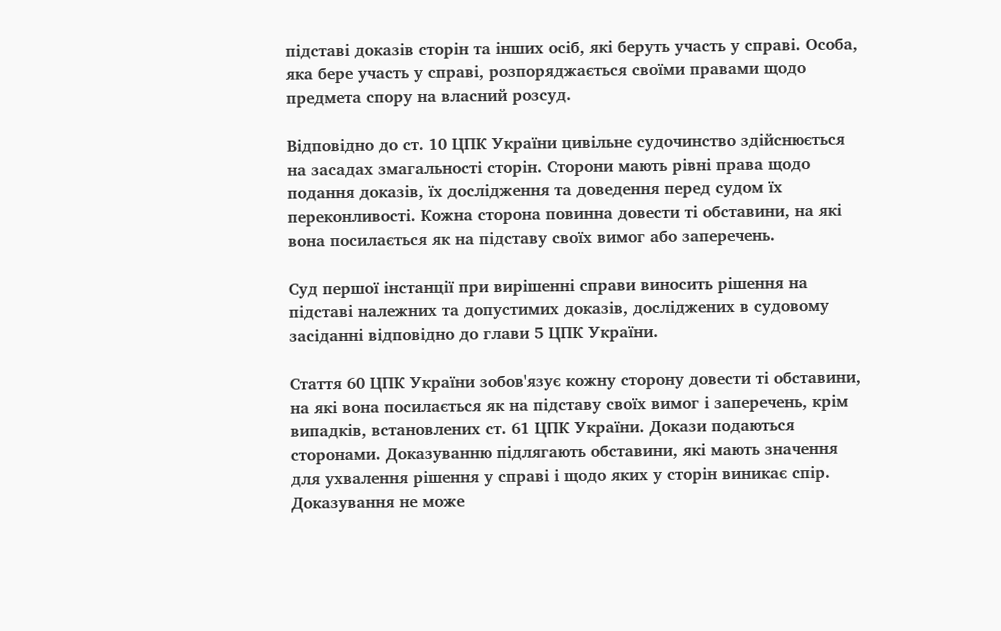підставі доказів сторін та інших осіб, які беруть участь у справі. Особа, яка бере участь у справі, розпоряджається своїми правами щодо предмета спору на власний розсуд.

Відповідно до ст. 10 ЦПК України цивільне судочинство здійснюється на засадах змагальності сторін. Сторони мають рівні права щодо подання доказів, їх дослідження та доведення перед судом їх переконливості. Кожна сторона повинна довести ті обставини, на які вона посилається як на підставу своїх вимог або заперечень.

Суд першої інстанції при вирішенні справи виносить рішення на підставі належних та допустимих доказів, досліджених в судовому засіданні відповідно до глави 5 ЦПК України.

Стаття 60 ЦПК України зобов'язує кожну сторону довести ті обставини, на які вона посилається як на підставу своїх вимог і заперечень, крім випадків, встановлених ст. 61 ЦПК України. Докази подаються сторонами. Доказуванню підлягають обставини, які мають значення для ухвалення рішення у справі і щодо яких у сторін виникає спір. Доказування не може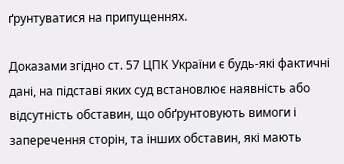ґрунтуватися на припущеннях.

Доказами згідно ст. 57 ЦПК України є будь-які фактичні дані, на підставі яких суд встановлює наявність або відсутність обставин, що обґрунтовують вимоги і заперечення сторін, та інших обставин, які мають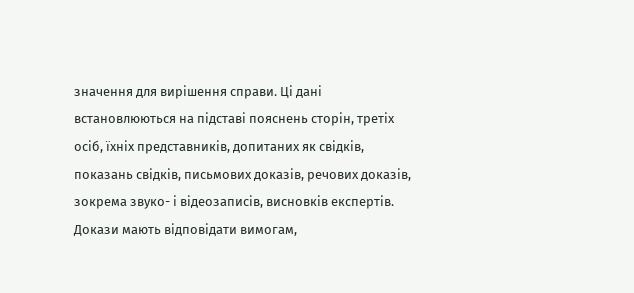значення для вирішення справи. Ці дані встановлюються на підставі пояснень сторін, третіх осіб, їхніх представників, допитаних як свідків, показань свідків, письмових доказів, речових доказів, зокрема звуко- і відеозаписів, висновків експертів. Докази мають відповідати вимогам,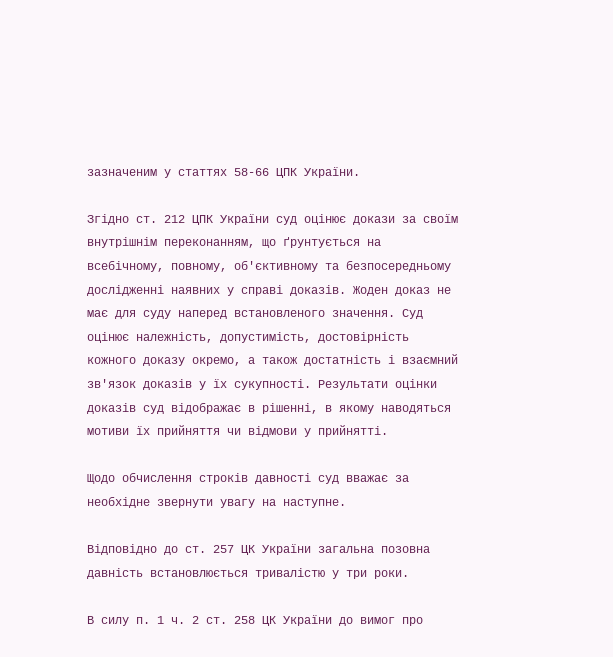зазначеним у статтях 58-66 ЦПК України.

Згідно ст. 212 ЦПК України суд оцінює докази за своїм внутрішнім переконанням, що ґрунтується на всебічному, повному, об'єктивному та безпосередньому дослідженні наявних у справі доказів. Жоден доказ не має для суду наперед встановленого значення. Суд оцінює належність, допустимість, достовірність кожного доказу окремо, а також достатність і взаємний зв'язок доказів у їх сукупності. Результати оцінки доказів суд відображає в рішенні, в якому наводяться мотиви їх прийняття чи відмови у прийнятті.

Щодо обчислення строків давності суд вважає за необхідне звернути увагу на наступне.

Відповідно до ст. 257 ЦК України загальна позовна давність встановлюється тривалістю у три роки.

В силу п. 1 ч. 2 ст. 258 ЦК України до вимог про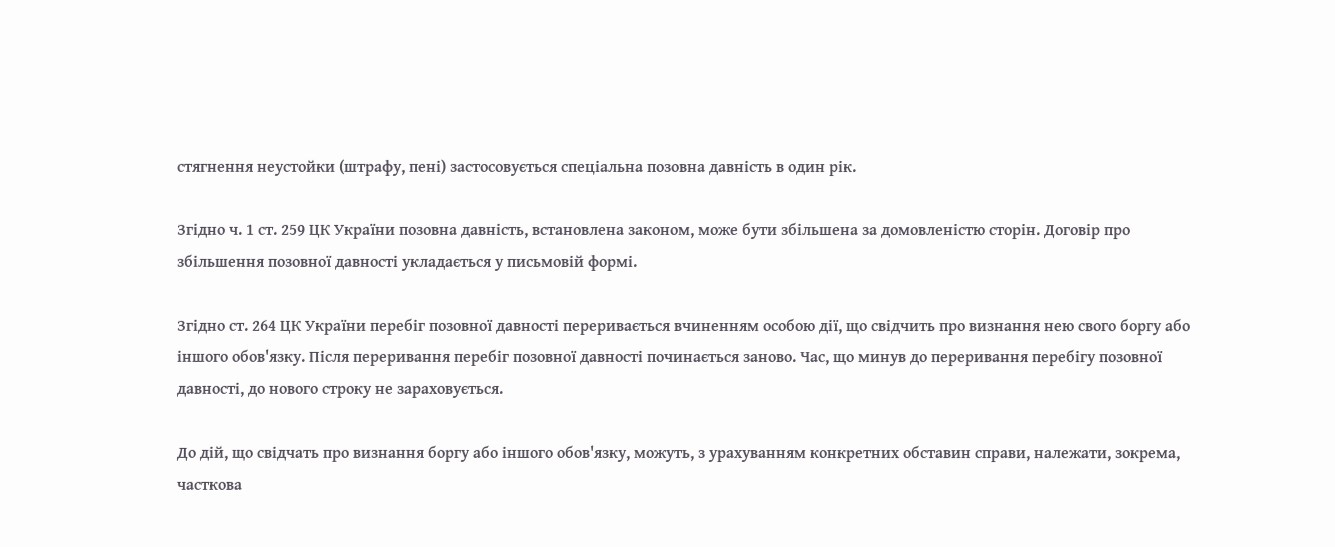стягнення неустойки (штрафу, пені) застосовується спеціальна позовна давність в один рік.

Згідно ч. 1 ст. 259 ЦК України позовна давність, встановлена законом, може бути збільшена за домовленістю сторін. Договір про збільшення позовної давності укладається у письмовій формі.

Згідно ст. 264 ЦК України перебіг позовної давності переривається вчиненням особою дії, що свідчить про визнання нею свого боргу або іншого обов'язку. Після переривання перебіг позовної давності починається заново. Час, що минув до переривання перебігу позовної давності, до нового строку не зараховується.

До дій, що свідчать про визнання боргу або іншого обов'язку, можуть, з урахуванням конкретних обставин справи, належати, зокрема, часткова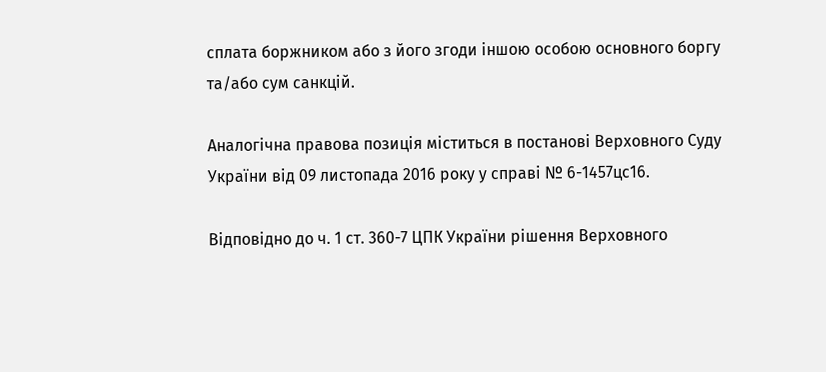сплата боржником або з його згоди іншою особою основного боргу та/або сум санкцій.

Аналогічна правова позиція міститься в постанові Верховного Суду України від 09 листопада 2016 року у справі № 6-1457цс16.

Відповідно до ч. 1 ст. 360-7 ЦПК України рішення Верховного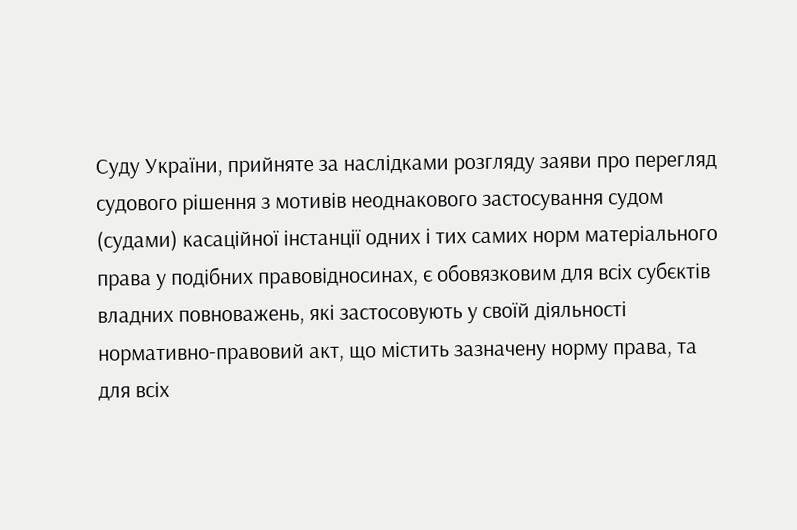Суду України, прийняте за наслідками розгляду заяви про перегляд судового рішення з мотивів неоднакового застосування судом (судами) касаційної інстанції одних і тих самих норм матеріального права у подібних правовідносинах, є обовязковим для всіх субєктів владних повноважень, які застосовують у своїй діяльності нормативно-правовий акт, що містить зазначену норму права, та для всіх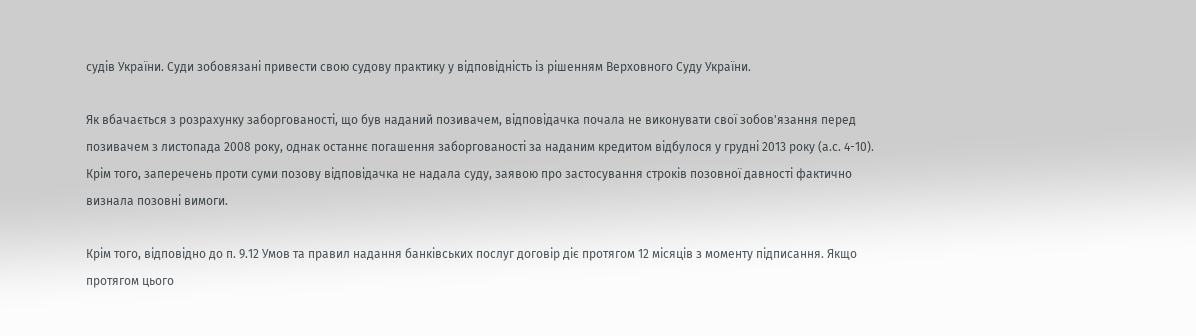судів України. Суди зобовязані привести свою судову практику у відповідність із рішенням Верховного Суду України.

Як вбачається з розрахунку заборгованості, що був наданий позивачем, відповідачка почала не виконувати свої зобов'язання перед позивачем з листопада 2008 року, однак останнє погашення заборгованості за наданим кредитом відбулося у грудні 2013 року (а.с. 4-10). Крім того, заперечень проти суми позову відповідачка не надала суду, заявою про застосування строків позовної давності фактично визнала позовні вимоги.

Крім того, відповідно до п. 9.12 Умов та правил надання банківських послуг договір діє протягом 12 місяців з моменту підписання. Якщо протягом цього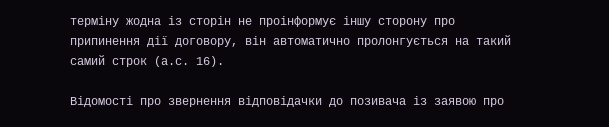терміну жодна із сторін не проінформує іншу сторону про припинення дії договору, він автоматично пролонгується на такий самий строк (а.с. 16).

Відомості про звернення відповідачки до позивача із заявою про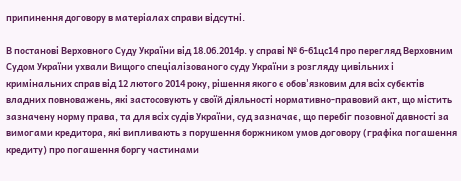припинення договору в матеріалах справи відсутні.

В постанові Верховного Суду України від 18.06.2014р. у справі № 6-61цс14 про перегляд Верховним Судом України ухвали Вищого спеціалізованого суду України з розгляду цивільних і кримінальних справ від 12 лютого 2014 року, рішення якого є обов'язковим для всіх субєктів владних повноважень, які застосовують у своїй діяльності нормативно-правовий акт, що містить зазначену норму права, та для всіх судів України, суд зазначає, що перебіг позовної давності за вимогами кредитора, які випливають з порушення боржником умов договору (графіка погашення кредиту) про погашення боргу частинами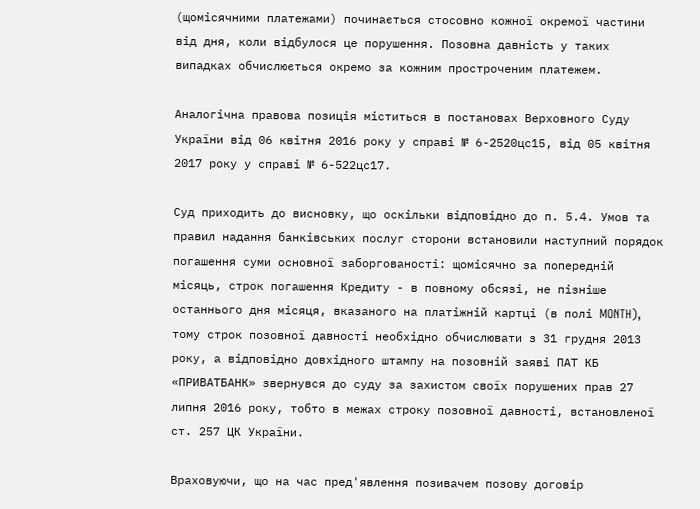(щомісячними платежами) починається стосовно кожної окремої частини від дня, коли відбулося це порушення. Позовна давність у таких випадках обчислюється окремо за кожним простроченим платежем.

Аналогічна правова позиція міститься в постановах Верховного Суду України від 06 квітня 2016 року у справі № 6-2520цс15, від 05 квітня 2017 року у справі № 6-522цс17.

Суд приходить до висновку, що оскільки відповідно до п. 5.4. Умов та правил надання банківських послуг сторони встановили наступний порядок погашення суми основної заборгованості: щомісячно за попередній місяць, строк погашення Кредиту - в повному обсязі, не пізніше останнього дня місяця, вказаного на платіжній картці (в полі MONTH), тому строк позовної давності необхідно обчислювати з 31 грудня 2013 року, а відповідно довхідного штампу на позовній заяві ПАТ КБ «ПРИВАТБАНК» звернувся до суду за захистом своїх порушених прав 27 липня 2016 року, тобто в межах строку позовної давності, встановленої ст. 257 ЦК України.

Враховуючи, що на час пред'явлення позивачем позову договір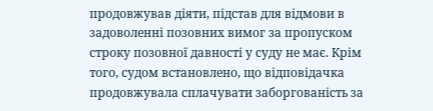продовжував діяти, підстав для відмови в задоволенні позовних вимог за пропуском строку позовної давності у суду не має. Крім того, судом встановлено, що відповідачка продовжувала сплачувати заборгованість за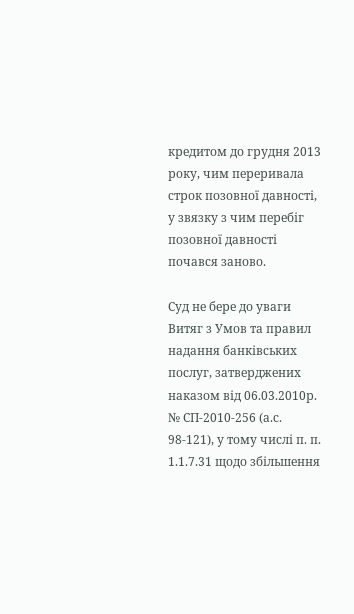кредитом до грудня 2013 року, чим переривала строк позовної давності, у звязку з чим перебіг позовної давності почався заново.

Суд не бере до уваги Витяг з Умов та правил надання банківських послуг, затверджених наказом від 06.03.2010р. № СП-2010-256 (а.с. 98-121), у тому числі п. п. 1.1.7.31 щодо збільшення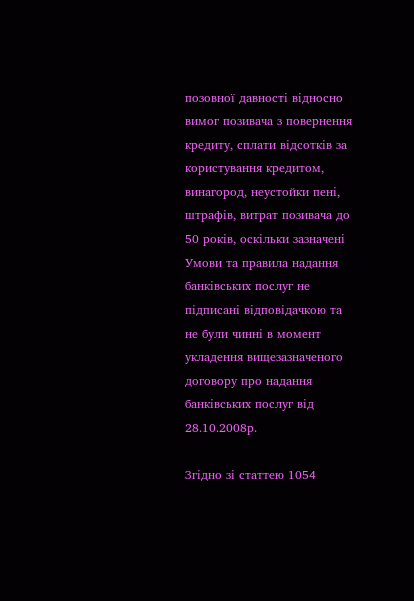позовної давності відносно вимог позивача з повернення кредиту, сплати відсотків за користування кредитом, винагород, неустойки пені, штрафів, витрат позивача до 50 років, оскільки зазначені Умови та правила надання банківських послуг не підписані відповідачкою та не були чинні в момент укладення вищезазначеного договору про надання банківських послуг від 28.10.2008р.

Згідно зі статтею 1054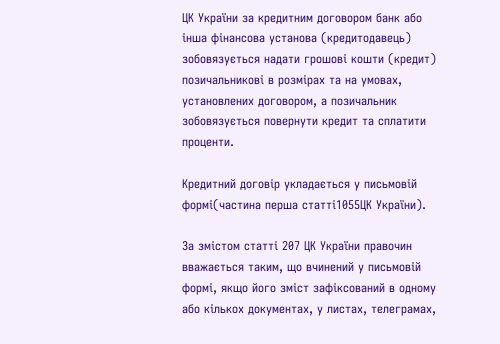ЦК України за кредитним договором банк або інша фінансова установа (кредитодавець) зобовязується надати грошові кошти (кредит) позичальникові в розмірах та на умовах, установлених договором, а позичальник зобовязується повернути кредит та сплатити проценти.

Кредитний договір укладається у письмовій формі(частина перша статті1055ЦК України).

За змістом статті 207 ЦК України правочин вважається таким, що вчинений у письмовій формі, якщо його зміст зафіксований в одному або кількох документах, у листах, телеграмах,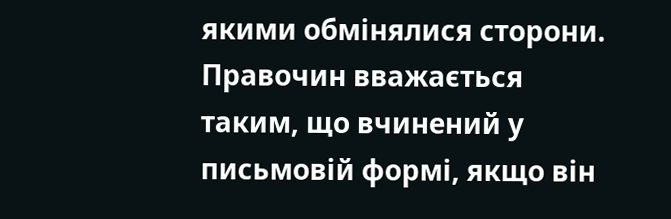якими обмінялися сторони. Правочин вважається таким, що вчинений у письмовій формі, якщо він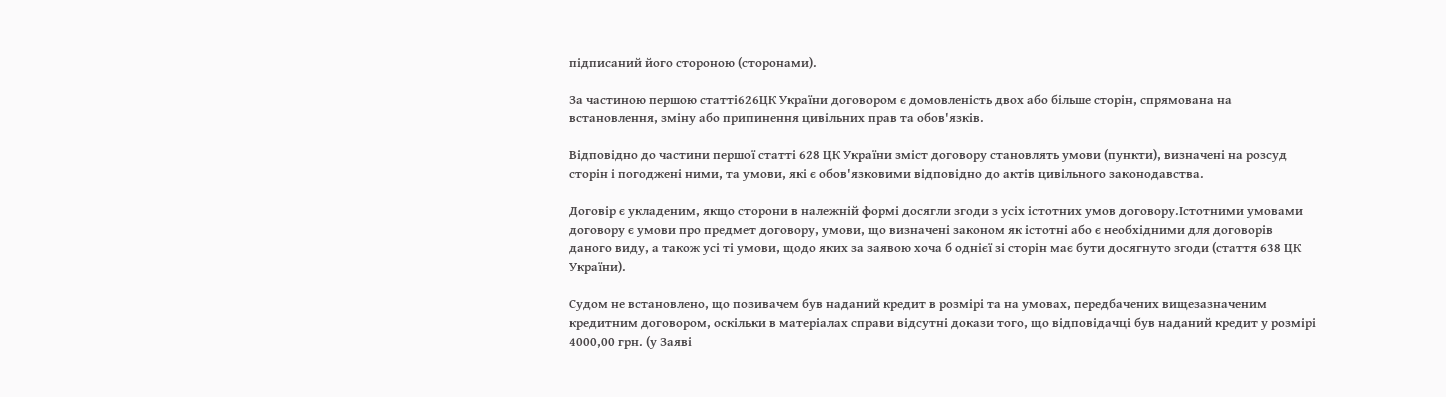підписаний його стороною (сторонами).

За частиною першою статті626ЦК України договором є домовленість двох або більше сторін, спрямована на встановлення, зміну або припинення цивільних прав та обов'язків.

Відповідно до частини першої статті 628 ЦК України зміст договору становлять умови (пункти), визначені на розсуд сторін і погоджені ними, та умови, які є обов'язковими відповідно до актів цивільного законодавства.

Договір є укладеним, якщо сторони в належній формі досягли згоди з усіх істотних умов договору.Істотними умовами договору є умови про предмет договору, умови, що визначені законом як істотні або є необхідними для договорів даного виду, а також усі ті умови, щодо яких за заявою хоча б однієї зі сторін має бути досягнуто згоди (стаття 638 ЦК України).

Судом не встановлено, що позивачем був наданий кредит в розмірі та на умовах, передбачених вищезазначеним кредитним договором, оскільки в матеріалах справи відсутні докази того, що відповідачці був наданий кредит у розмірі 4000,00 грн. (у Заяві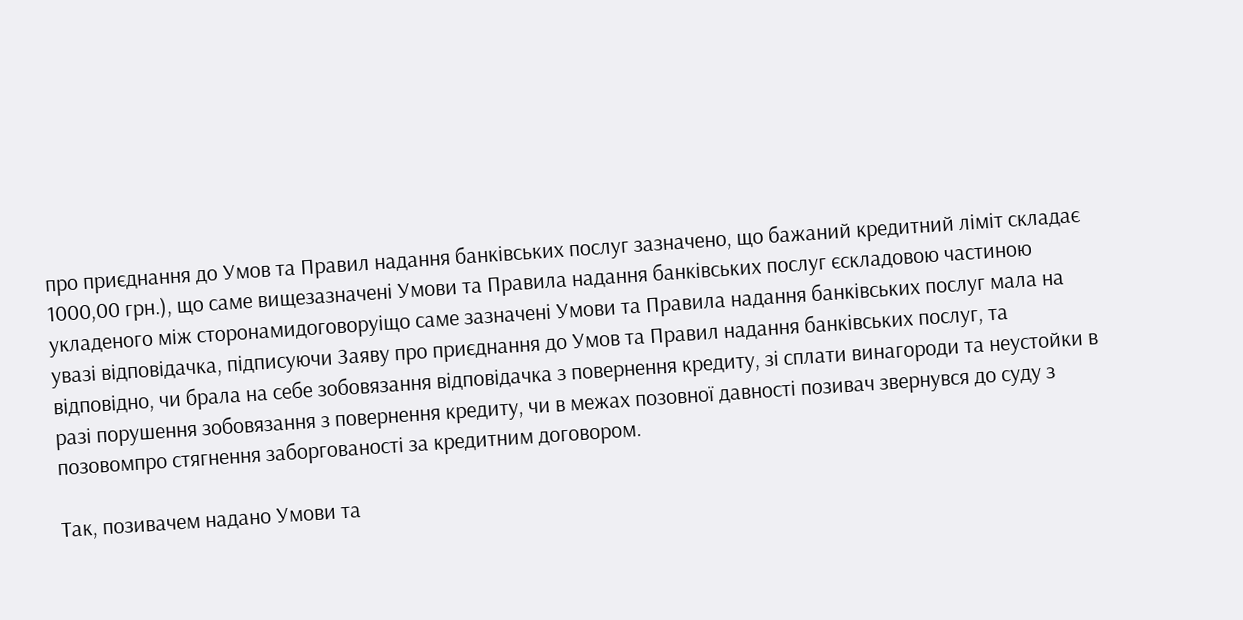про приєднання до Умов та Правил надання банківських послуг зазначено, що бажаний кредитний ліміт складає 1000,00 грн.), що саме вищезазначені Умови та Правила надання банківських послуг єскладовою частиною укладеного між сторонамидоговоруіщо саме зазначені Умови та Правила надання банківських послуг мала на увазі відповідачка, підписуючи Заяву про приєднання до Умов та Правил надання банківських послуг, та відповідно, чи брала на себе зобовязання відповідачка з повернення кредиту, зі сплати винагороди та неустойки в разі порушення зобовязання з повернення кредиту, чи в межах позовної давності позивач звернувся до суду з позовомпро стягнення заборгованості за кредитним договором.

Так, позивачем надано Умови та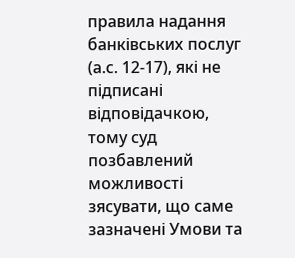правила надання банківських послуг (а.с. 12-17), які не підписані відповідачкою, тому суд позбавлений можливості зясувати, що саме зазначені Умови та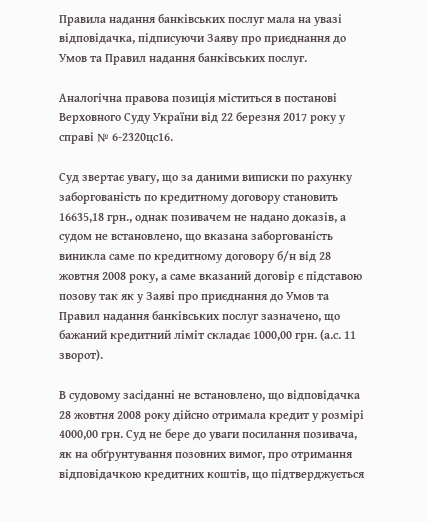Правила надання банківських послуг мала на увазі відповідачка, підписуючи Заяву про приєднання до Умов та Правил надання банківських послуг.

Аналогічна правова позиція міститься в постанові Верховного Суду України від 22 березня 2017 року у справі № 6-2320цс16.

Суд звертає увагу, що за даними виписки по рахунку заборгованість по кредитному договору становить 16635,18 грн., однак позивачем не надано доказів, а судом не встановлено, що вказана заборгованість виникла саме по кредитному договору б/н від 28 жовтня 2008 року, а саме вказаний договір є підставою позову так як у Заяві про приєднання до Умов та Правил надання банківських послуг зазначено, що бажаний кредитний ліміт складає 1000,00 грн. (а.с. 11 зворот).

В судовому засіданні не встановлено, що відповідачка 28 жовтня 2008 року дійсно отримала кредит у розмірі 4000,00 грн. Суд не бере до уваги посилання позивача, як на обґрунтування позовних вимог, про отримання відповідачкою кредитних коштів, що підтверджується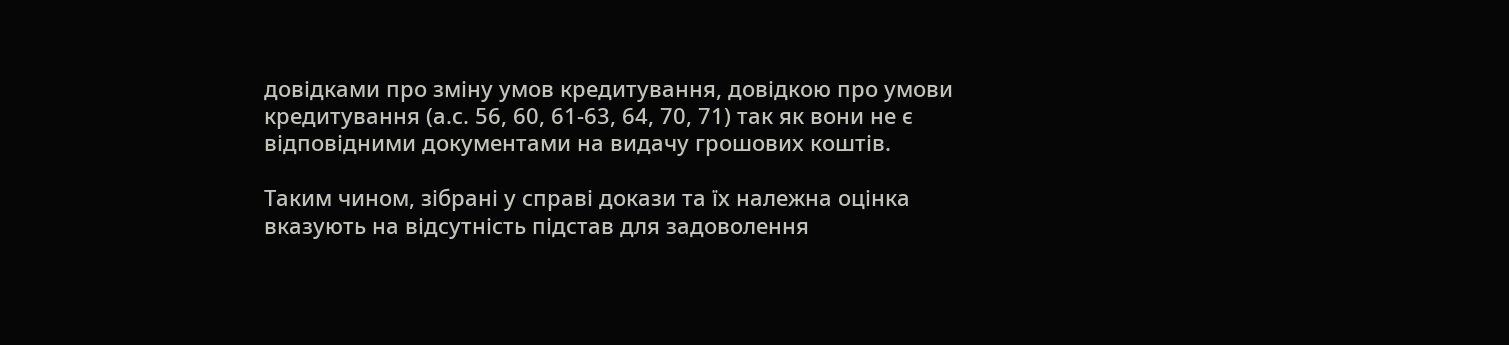довідками про зміну умов кредитування, довідкою про умови кредитування (а.с. 56, 60, 61-63, 64, 70, 71) так як вони не є відповідними документами на видачу грошових коштів.

Таким чином, зібрані у справі докази та їх належна оцінка вказують на відсутність підстав для задоволення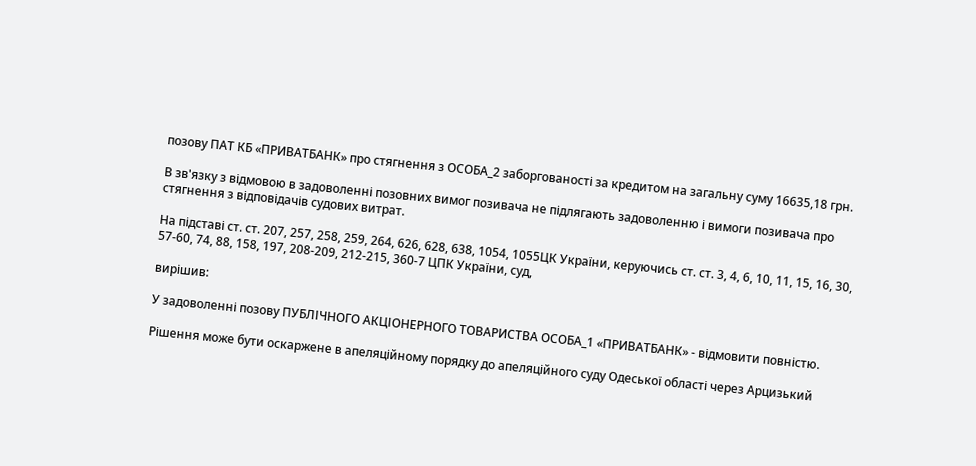позову ПАТ КБ «ПРИВАТБАНК» про стягнення з ОСОБА_2 заборгованості за кредитом на загальну суму 16635,18 грн.

В зв'язку з відмовою в задоволенні позовних вимог позивача не підлягають задоволенню і вимоги позивача про стягнення з відповідачів судових витрат.

На підставі ст. ст. 207, 257, 258, 259, 264, 626, 628, 638, 1054, 1055ЦК України, керуючись ст. ст. 3, 4, 6, 10, 11, 15, 16, 30, 57-60, 74, 88, 158, 197, 208-209, 212-215, 360-7 ЦПК України, суд,

вирішив:

У задоволенні позову ПУБЛІЧНОГО АКЦІОНЕРНОГО ТОВАРИСТВА ОСОБА_1 «ПРИВАТБАНК» - відмовити повністю.

Рішення може бути оскаржене в апеляційному порядку до апеляційного суду Одеської області через Арцизький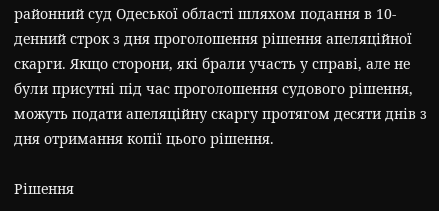районний суд Одеської області шляхом подання в 10-денний строк з дня проголошення рішення апеляційної скарги. Якщо сторони, які брали участь у справі, але не були присутні під час проголошення судового рішення, можуть подати апеляційну скаргу протягом десяти днів з дня отримання копії цього рішення.

Рішення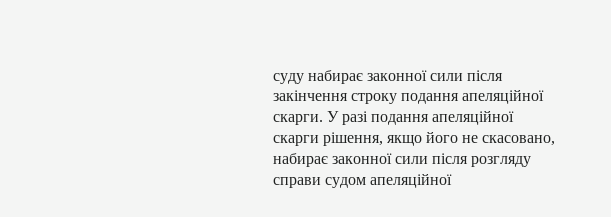суду набирає законної сили після закінчення строку подання апеляційної скарги. У разі подання апеляційної скарги рішення, якщо його не скасовано, набирає законної сили після розгляду справи судом апеляційної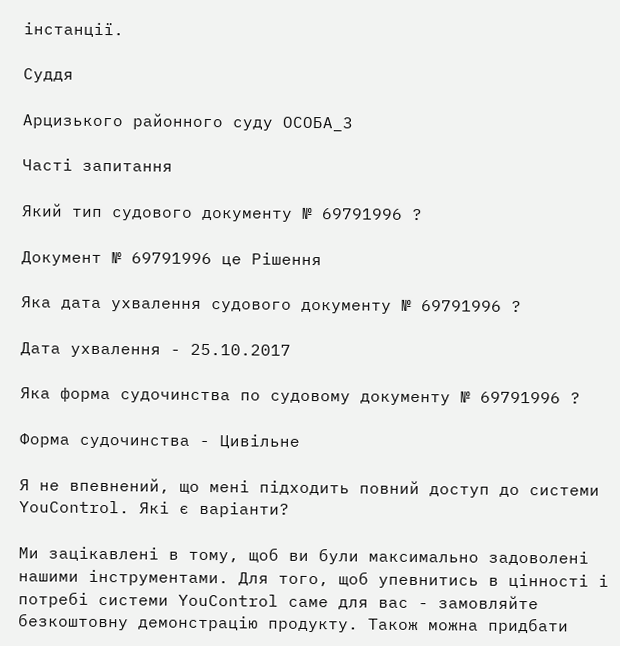інстанції.

Суддя

Арцизького районного суду ОСОБА_3

Часті запитання

Який тип судового документу № 69791996 ?

Документ № 69791996 це Рішення

Яка дата ухвалення судового документу № 69791996 ?

Дата ухвалення - 25.10.2017

Яка форма судочинства по судовому документу № 69791996 ?

Форма судочинства - Цивільне

Я не впевнений, що мені підходить повний доступ до системи YouControl. Які є варіанти?

Ми зацікавлені в тому, щоб ви були максимально задоволені нашими інструментами. Для того, щоб упевнитись в цінності і потребі системи YouControl саме для вас - замовляйте безкоштовну демонстрацію продукту. Також можна придбати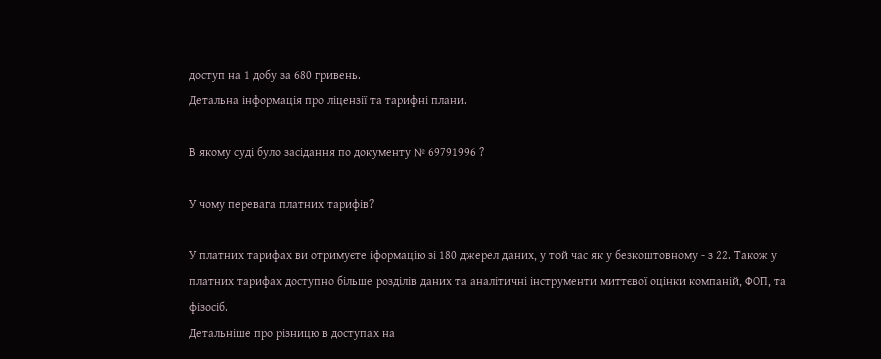доступ на 1 добу за 680 гривень.
Детальна інформація про ліцензії та тарифні плани.

В якому cуді було засідання по документу № 69791996 ?

У чому перевага платних тарифів?

У платних тарифах ви отримуєте іформацію зі 180 джерел даних, у той час як у безкоштовному - з 22. Також у платних тарифах доступно більше розділів даних та аналітичні інструменти миттєвої оцінки компаній, ФОП, та фізосіб.
Детальніше про різницю в доступах на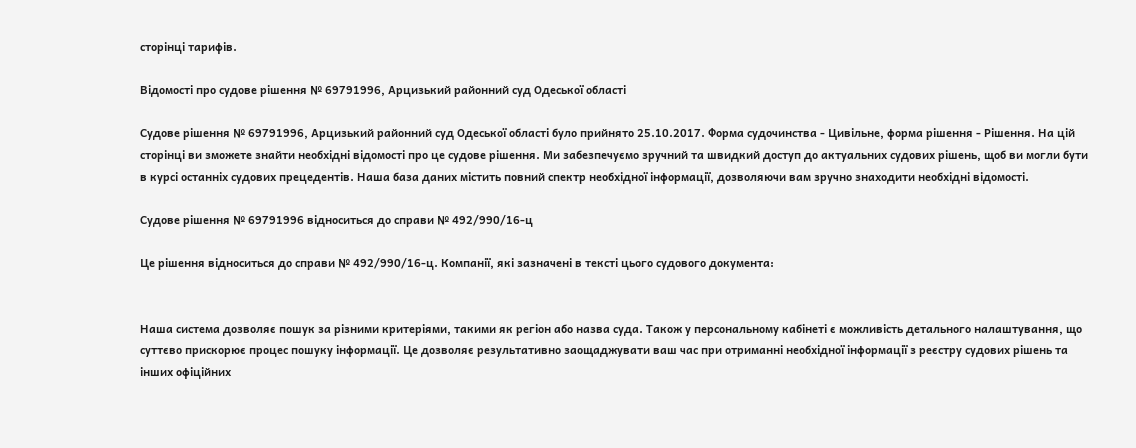сторінці тарифів.

Відомості про судове рішення № 69791996, Арцизький районний суд Одеської області

Судове рішення № 69791996, Арцизький районний суд Одеської області було прийнято 25.10.2017. Форма судочинства - Цивільне, форма рішення - Рішення. На цій сторінці ви зможете знайти необхідні відомості про це судове рішення. Ми забезпечуємо зручний та швидкий доступ до актуальних судових рішень, щоб ви могли бути в курсі останніх судових прецедентів. Наша база даних містить повний спектр необхідної інформації, дозволяючи вам зручно знаходити необхідні відомості.

Судове рішення № 69791996 відноситься до справи № 492/990/16-ц

Це рішення відноситься до справи № 492/990/16-ц. Компанії, які зазначені в тексті цього судового документа:


Наша система дозволяє пошук за різними критеріями, такими як регіон або назва суда. Також у персональному кабінеті є можливість детального налаштування, що суттєво прискорює процес пошуку інформації. Це дозволяє результативно заощаджувати ваш час при отриманні необхідної інформації з реєстру судових рішень та інших офіційних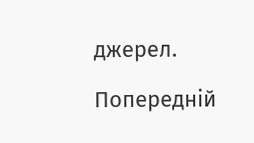джерел.

Попередній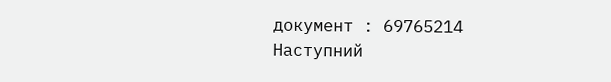документ : 69765214
Наступний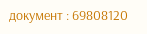документ : 69808120